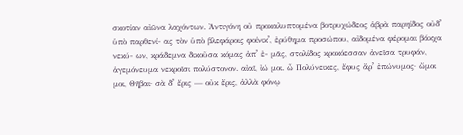σκοτίαν αἰῶνα λαχόντων. Ἀντιγόνη οὐ προκαλυπτομένα βοτρυχώδεος ἁβρὰ παρηίδος οὐδʼ ὑπὸ παρθενί- ας τὸν ὑπὸ βλεφάροις φοίνικʼ, ἐρύθημα προσώπου, αἰδομένα φέρομαι βάκχα νεκύ- ων, κράδεμνα δικοῦσα κόμας ἀπʼ ἐ- μᾶς, στολίδος κροκόεσσαν ἀνεῖσα τρυφάν, ἁγεμόνευμα νεκροῖσι πολύστονον. αἰαῖ, ἰώ μοι. ὦ Πολύνεικες, ἔφυς ἄρʼ ἐπώνυμος· ὤμοι μοι, Θῆβαι· σὰ δʼ ἔρις — οὐκ ἔρις, ἀλλὰ φόνῳ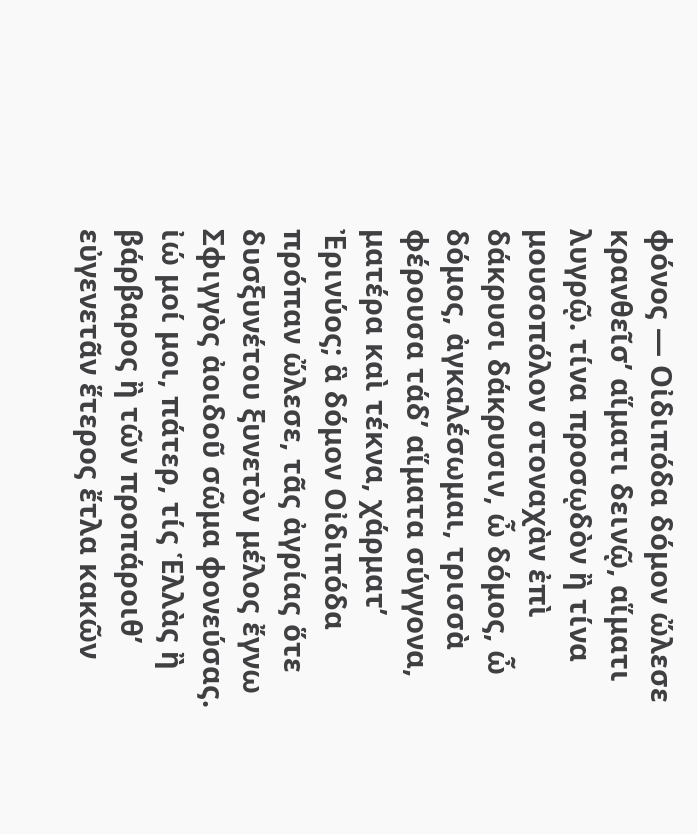φόνος — Οἰδιπόδα δόμον ὤλεσε κρανθεῖσʼ αἵματι δεινῷ, αἵματι λυγρῷ. τίνα προσῳδὸν ἢ τίνα μουσοπόλον στοναχὰν ἐπὶ δάκρυσι δάκρυσιν, ὦ δόμος, ὦ δόμος, ἀγκαλέσωμαι, τρισσὰ φέρουσα τάδʼ αἵματα σύγγονα, ματέρα καὶ τέκνα, χάρματʼ Ἐρινύος; ἃ δόμον Οἰδιπόδα πρόπαν ὤλεσε, τᾶς ἀγρίας ὅτε δυσξυνέτου ξυνετὸν μέλος ἔγνω Σφιγγὸς ἀοιδοῦ σῶμα φονεύσας. ἰώ μοί μοι, πάτερ, τίς Ἑλλὰς ἢ βάρβαρος ἢ τῶν προπάροιθʼ εὐγενετᾶν ἕτερος ἔτλα κακῶν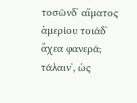τοσῶνδʼ αἵματος ἁμερίου τοιάδʼ ἄχεα φανερά; τάλαινʼ, ὡς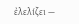ἐλελίζει —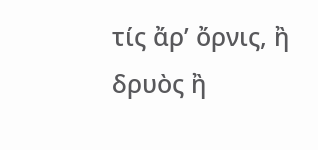τίς ἄρʼ ὄρνις, ἢ δρυὸς ἢ